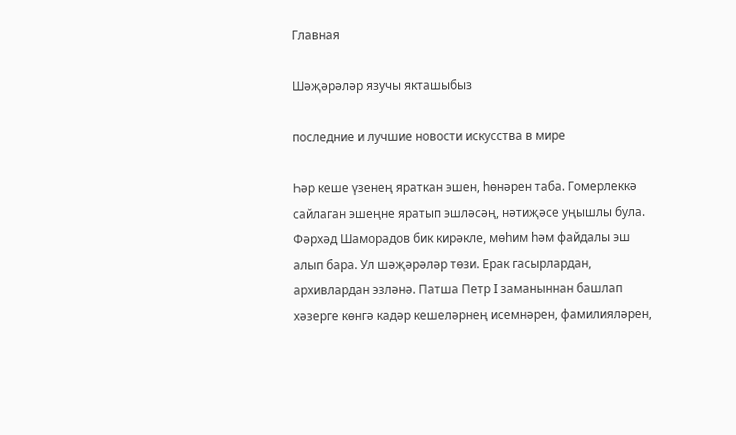Главная

Шәҗәрәләр язучы якташыбыз

последние и лучшие новости искусства в мире

Һәр кеше үзенең яраткан эшен, һөнәрен таба. Гомерлеккә сайлаган эшеңне яратып эшләсәң, нәтиҗәсе уңышлы була. Фәрхәд Шаморадов бик кирәкле, мөһим һәм файдалы эш алып бара. Ул шәҗәрәләр төзи. Ерак гасырлардан, архивлардан эзләнә. Патша Петр I заманыннан башлап хәзерге көнгә кадәр кешеләрнең исемнәрен, фамилияләрен,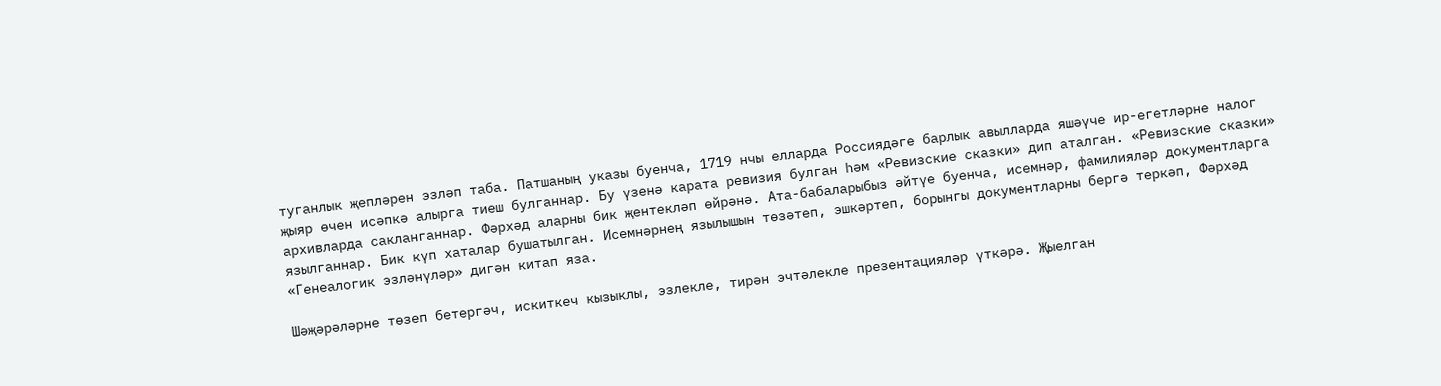туганлык җепләрен эзләп таба. Патшаның указы буенча, 1719 нчы елларда Россиядәге барлык авылларда яшәүче ир-егетләрне налог җыяр өчен исәпкә алырга тиеш булганнар. Бу үзенә карата ревизия булган һәм «Ревизские сказки» дип аталган. «Ревизские сказки» архивларда сакланганнар. Фәрхәд аларны бик җентекләп өйрәнә. Ата-бабаларыбыз әйтүе буенча, исемнәр, фамилияләр документларга язылганнар. Бик күп хаталар бушатылган. Исемнәрнең язылышын төзәтеп, эшкәртеп, борынгы документларны бергә теркәп, Фәрхәд «Генеалогик эзләнүләр» дигән китап яза.

Шәҗәрәләрне төзеп бетергәч, искиткеч кызыклы, эзлекле, тирән эчтәлекле презентацияләр үткәрә. Җыелган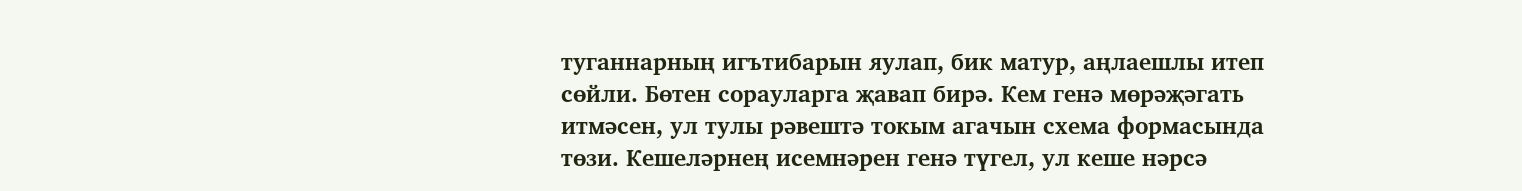туганнарның игътибарын яулап, бик матур, аңлаешлы итеп сөйли. Бөтен сорауларга җавап бирә. Кем генә мөрәҗәгать итмәсен, ул тулы рәвештә токым агачын схема формасында төзи. Кешеләрнең исемнәрен генә түгел, ул кеше нәрсә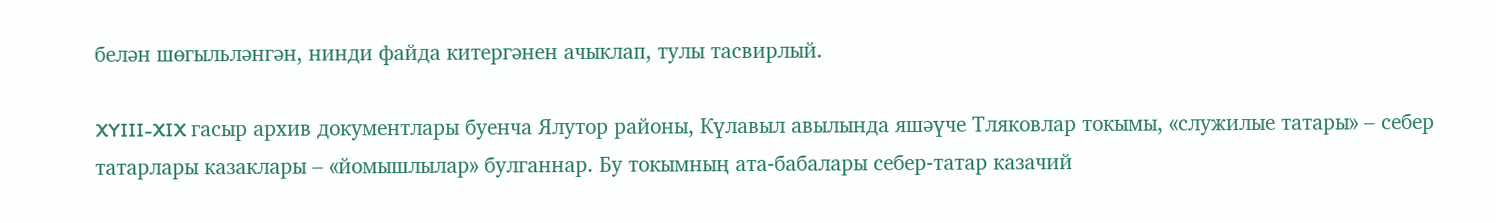белән шөгыльләнгән, нинди файда китергәнен ачыклап, тулы тасвирлый.

XYIII-XIX гасыр архив документлары буенча Ялутор районы, Күлавыл авылында яшәүче Тляковлар токымы, «служилые татары» – себер татарлары казаклары – «йомышлылар» булганнар. Бу токымның ата-бабалары себер-татар казачий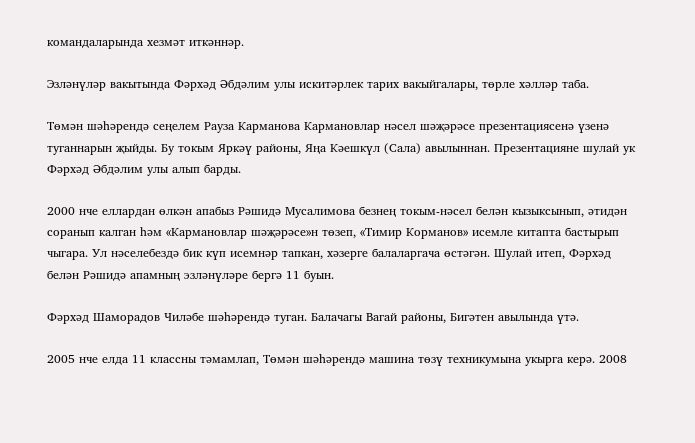командаларында хезмәт иткәннәр.

Эзләнүләр вакытында Фәрхәд Әбдәлим улы искитәрлек тарих вакыйгалары, төрле хәлләр таба.

Төмән шәһәрендә сеңелем Рауза Карманова Кармановлар нәсел шәҗәрәсе презентациясенә үзенә туганнарын җыйды. Бу токым Яркәү районы, Яңа Кәешкүл (Сала) авылыннан. Презентацияне шулай ук Фәрхәд Әбдәлим улы алып барды.

2000 нче еллардан өлкән апабыз Рәшидә Мусалимова безнең токым-нәсел белән кызыксынып, әтидән соранып калган һәм «Кармановлар шәҗәрәсе»н төзеп, «Тимир Корманов» исемле китапта бастырып чыгара. Ул нәселебездә бик күп исемнәр тапкан, хәзерге балаларгача өстәгән. Шулай итеп, Фәрхәд белән Рәшидә апамның эзләнүләре бергә 11 буын.

Фәрхәд Шаморадов Чиләбе шәһәрендә туган. Балачагы Вагай районы, Бигәтен авылында үтә.

2005 нче елда 11 классны тәмамлап, Төмән шәһәрендә машина төзү техникумына укырга керә. 2008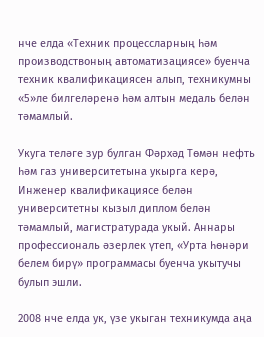нче елда «Техник процессларның һәм производствоның автоматизациясе» буенча техник квалификациясен алып, техникумны «5»ле билгеләренә һәм алтын медаль белән тәмамлый.

Укуга теләге зур булган Фәрхәд Төмән нефть һәм газ университетына укырга керә, Инженер квалификациясе белән университетны кызыл диплом белән тәмамлый, магистратурада укый. Аннары профессиональ әзерлек үтеп, «Урта һөнәри белем бирү» программасы буенча укытучы булып эшли.

2008 нче елда ук, үзе укыган техникумда аңа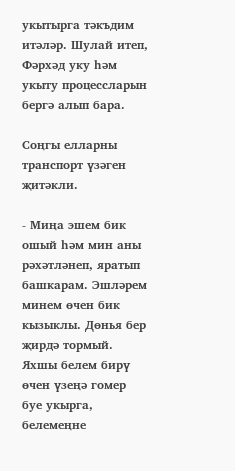укытырга тәкъдим итәләр. Шулай итеп, Фәрхәд уку һәм укыту процессларын бергә алып бара.

Соңгы елларны транспорт үзәген җитәкли.

- Миңа эшем бик ошый һәм мин аны рәхәтләнеп, яратып башкарам. Эшләрем минем өчен бик кызыклы. Дөнья бер җирдә тормый. Яхшы белем бирү өчен үзеңә гомер буе укырга, белемеңне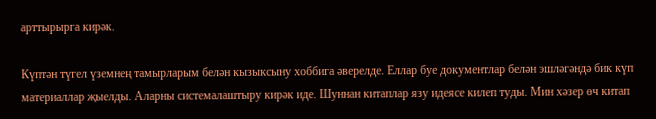арттырырга кирәк.

Күптән түгел үземнең тамырларым белән кызыксыну хоббига әверелде. Еллар буе документлар белән эшләгәндә бик күп материаллар җыелды. Аларны системалаштыру кирәк иде. Шуннан китаплар язу идеясе килеп туды. Мин хәзер өч китап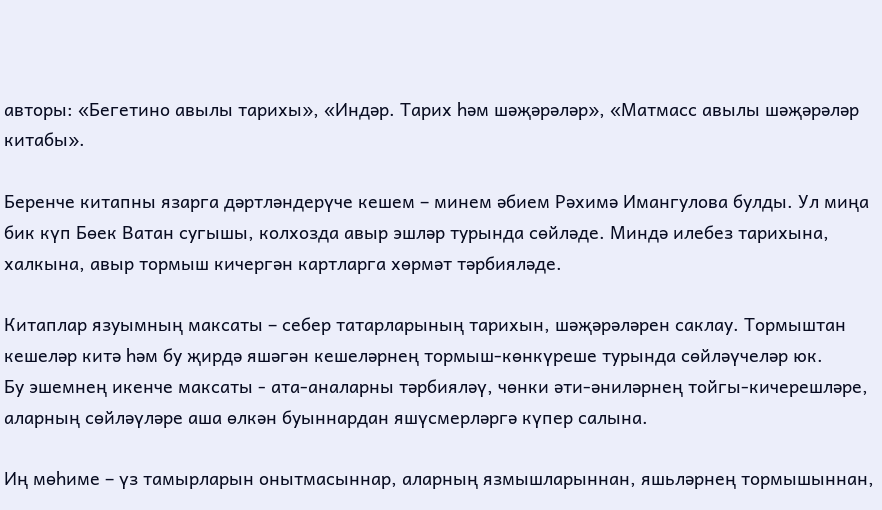авторы: «Бегетино авылы тарихы», «Индәр. Тарих һәм шәҗәрәләр», «Матмасс авылы шәҗәрәләр китабы».

Беренче китапны язарга дәртләндерүче кешем – минем әбием Рәхимә Имангулова булды. Ул миңа бик күп Бөек Ватан сугышы, колхозда авыр эшләр турында сөйләде. Миндә илебез тарихына, халкына, авыр тормыш кичергән картларга хөрмәт тәрбияләде.

Китаплар язуымның максаты – себер татарларының тарихын, шәҗәрәләрен саклау. Тормыштан кешеләр китә һәм бу җирдә яшәгән кешеләрнең тормыш-көнкүреше турында сөйләүчеләр юк.
Бу эшемнең икенче максаты - ата-аналарны тәрбияләү, чөнки әти-әниләрнең тойгы-кичерешләре, аларның сөйләүләре аша өлкән буыннардан яшүсмерләргә күпер салына.

Иң мөһиме – үз тамырларын онытмасыннар, аларның язмышларыннан, яшьләрнең тормышыннан,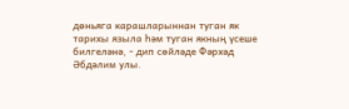дөньяга карашларыннан туган як тарихы языла һәм туган якның үсеше билгеләнә, - дип сөйләде Фәрхәд Әбдәлим улы.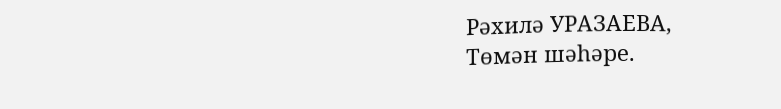Рәхилә УРАЗАЕВА,
Төмән шәһәре.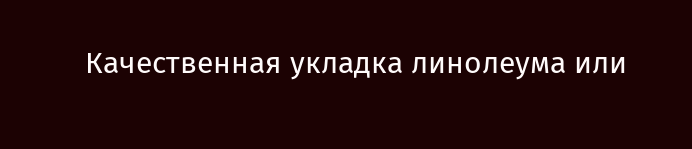Качественная укладка линолеума или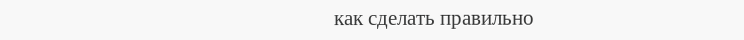как сделать правильно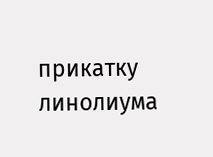прикатку линолиума